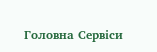Головна Сервіси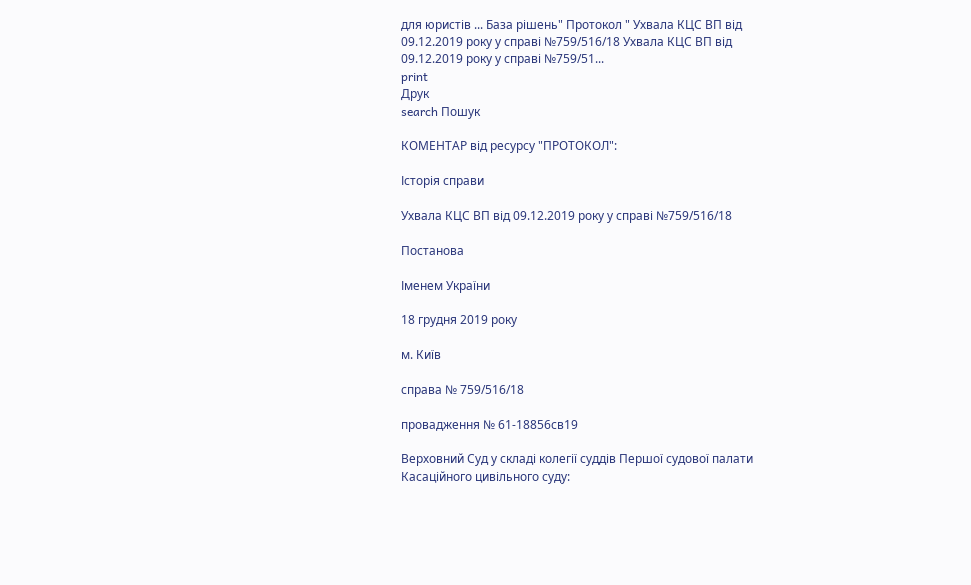для юристів ... База рішень" Протокол " Ухвала КЦС ВП від 09.12.2019 року у справі №759/516/18 Ухвала КЦС ВП від 09.12.2019 року у справі №759/51...
print
Друк
search Пошук

КОМЕНТАР від ресурсу "ПРОТОКОЛ":

Історія справи

Ухвала КЦС ВП від 09.12.2019 року у справі №759/516/18

Постанова

Іменем України

18 грудня 2019 року

м. Київ

справа № 759/516/18

провадження № 61-18856св19

Верховний Суд у складі колегії суддів Першої судової палати Касаційного цивільного суду: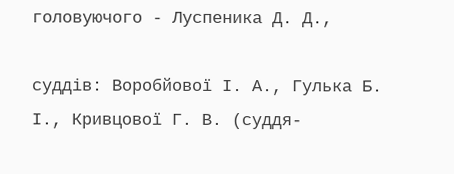головуючого - Луспеника Д. Д.,

суддів: Воробйової І. А., Гулька Б. І., Кривцової Г. В. (суддя-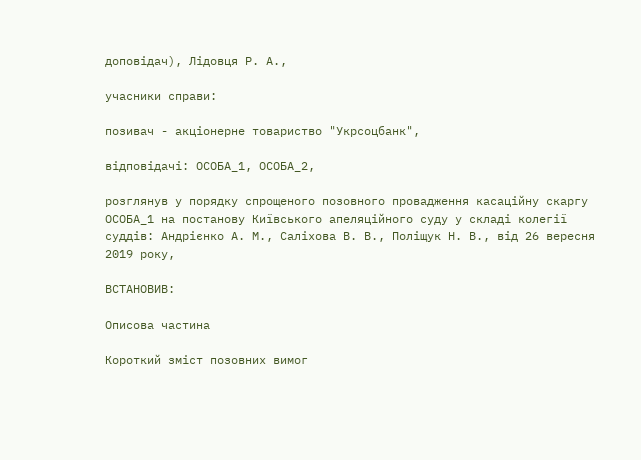доповідач), Лідовця Р. А.,

учасники справи:

позивач - акціонерне товариство "Укрсоцбанк",

відповідачі: ОСОБА_1, ОСОБА_2,

розглянув у порядку спрощеного позовного провадження касаційну скаргу ОСОБА_1 на постанову Київського апеляційного суду у складі колегії суддів: Андрієнко А. М., Саліхова В. В., Поліщук Н. В., від 26 вересня 2019 року,

ВСТАНОВИВ:

Описова частина

Короткий зміст позовних вимог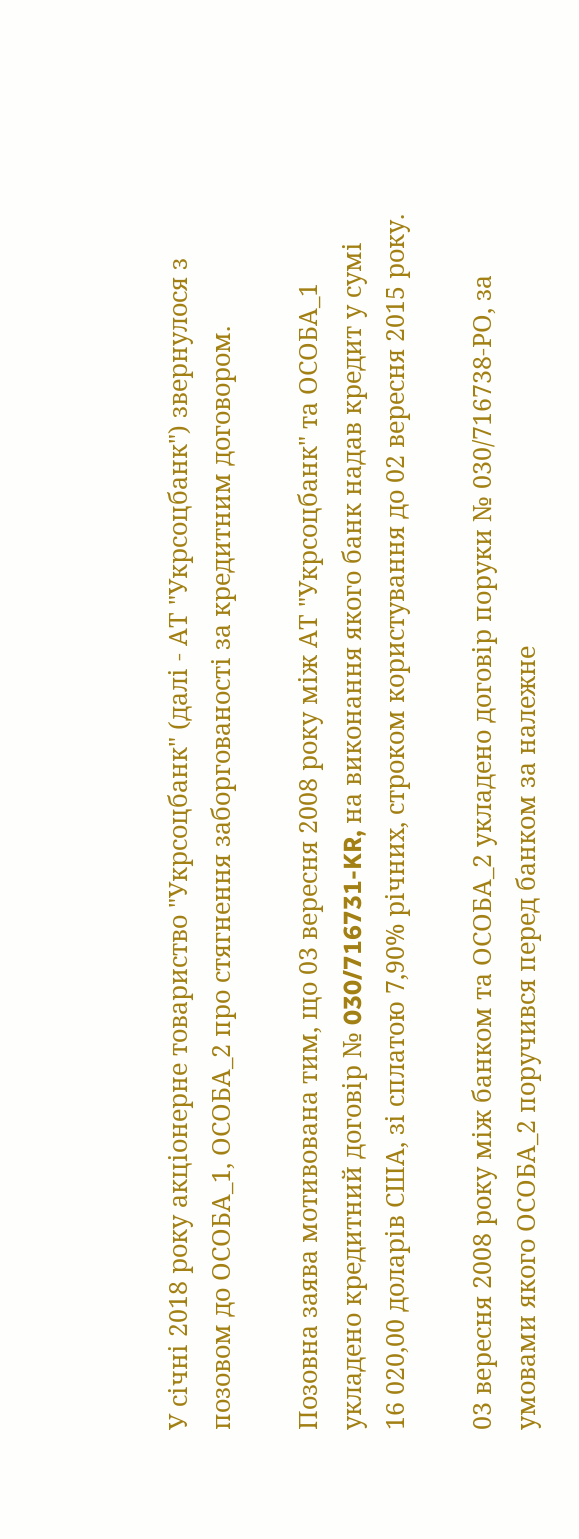У січні 2018 року акціонерне товариство "Укрсоцбанк" (далі - АТ "Укрсоцбанк") звернулося з позовом до ОСОБА_1, ОСОБА_2 про стягнення заборгованості за кредитним договором.

Позовна заява мотивована тим, що 03 вересня 2008 року між АТ "Укрсоцбанк" та ОСОБА_1 укладено кредитний договір № 030/716731-KR, на виконання якого банк надав кредит у сумі 16 020,00 доларів США, зі сплатою 7,90% річних, строком користування до 02 вересня 2015 року.

03 вересня 2008 року між банком та ОСОБА_2 укладено договір поруки № 030/716738-РО, за умовами якого ОСОБА_2 поручився перед банком за належне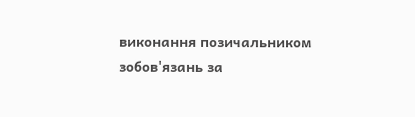виконання позичальником зобов'язань за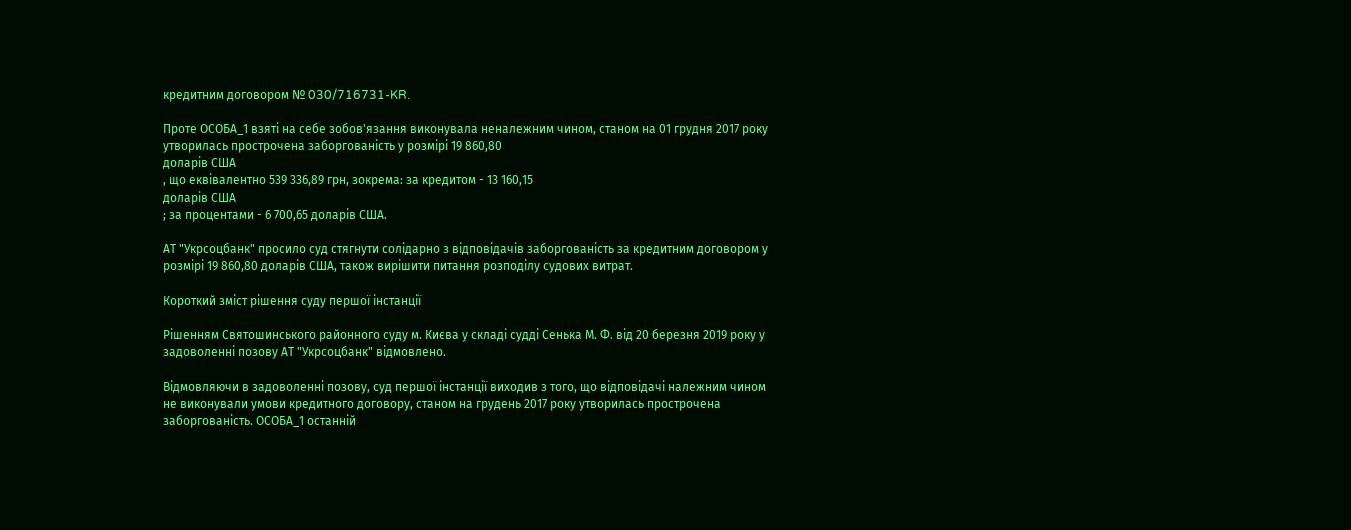кредитним договором № 030/716731-KR.

Проте ОСОБА_1 взяті на себе зобов'язання виконувала неналежним чином, станом на 01 грудня 2017 року утворилась прострочена заборгованість у розмірі 19 860,80
доларів США
, що еквівалентно 539 336,89 грн, зокрема: за кредитом - 13 160,15
доларів США
; за процентами - 6 700,65 доларів США.

АТ "Укрсоцбанк" просило суд стягнути солідарно з відповідачів заборгованість за кредитним договором у розмірі 19 860,80 доларів США, також вирішити питання розподілу судових витрат.

Короткий зміст рішення суду першої інстанції

Рішенням Святошинського районного суду м. Києва у складі судді Сенька М. Ф. від 20 березня 2019 року у задоволенні позову АТ "Укрсоцбанк" відмовлено.

Відмовляючи в задоволенні позову, суд першої інстанції виходив з того, що відповідачі належним чином не виконували умови кредитного договору, станом на грудень 2017 року утворилась прострочена заборгованість. ОСОБА_1 останній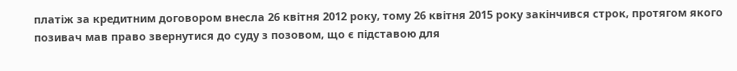платіж за кредитним договором внесла 26 квітня 2012 року, тому 26 квітня 2015 року закінчився строк, протягом якого позивач мав право звернутися до суду з позовом, що є підставою для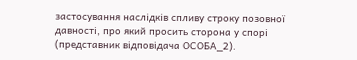застосування наслідків спливу строку позовної давності, про який просить сторона у спорі (представник відповідача ОСОБА_2).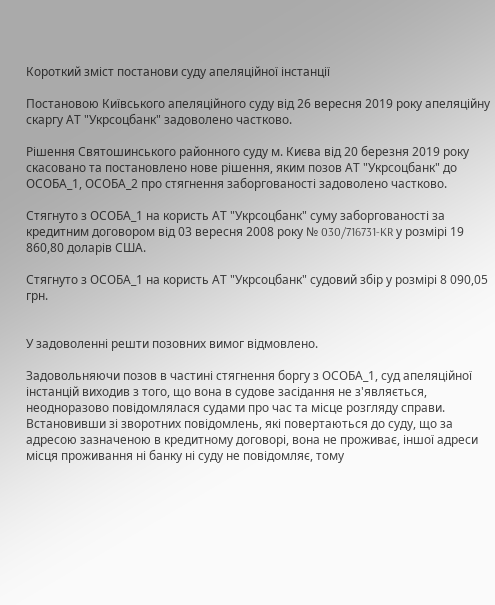Короткий зміст постанови суду апеляційної інстанції

Постановою Київського апеляційного суду від 26 вересня 2019 року апеляційну скаргу АТ "Укрсоцбанк" задоволено частково.

Рішення Святошинського районного суду м. Києва від 20 березня 2019 року скасовано та постановлено нове рішення, яким позов АТ "Укрсоцбанк" до ОСОБА_1, ОСОБА_2 про стягнення заборгованості задоволено частково.

Стягнуто з ОСОБА_1 на користь АТ "Укрсоцбанк" суму заборгованості за кредитним договором від 03 вересня 2008 року № 030/716731-KR у розмірі 19 860,80 доларів США.

Стягнуто з ОСОБА_1 на користь АТ "Укрсоцбанк" судовий збір у розмірі 8 090,05
грн.


У задоволенні решти позовних вимог відмовлено.

Задовольняючи позов в частині стягнення боргу з ОСОБА_1, суд апеляційної інстанцій виходив з того, що вона в судове засідання не з'являється, неодноразово повідомлялася судами про час та місце розгляду справи. Встановивши зі зворотних повідомлень, які повертаються до суду, що за адресою зазначеною в кредитному договорі, вона не проживає, іншої адреси місця проживання ні банку ні суду не повідомляє, тому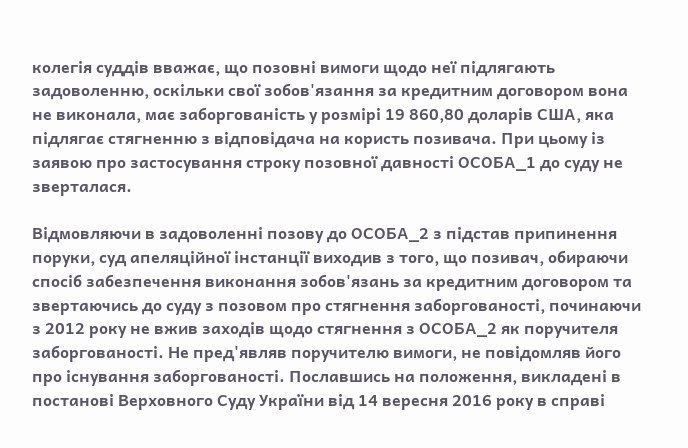колегія суддів вважає, що позовні вимоги щодо неї підлягають задоволенню, оскільки свої зобов'язання за кредитним договором вона не виконала, має заборгованість у розмірі 19 860,80 доларів США, яка підлягає стягненню з відповідача на користь позивача. При цьому із заявою про застосування строку позовної давності ОСОБА_1 до суду не зверталася.

Відмовляючи в задоволенні позову до ОСОБА_2 з підстав припинення поруки, суд апеляційної інстанції виходив з того, що позивач, обираючи спосіб забезпечення виконання зобов'язань за кредитним договором та звертаючись до суду з позовом про стягнення заборгованості, починаючи з 2012 року не вжив заходів щодо стягнення з ОСОБА_2 як поручителя заборгованості. Не пред'являв поручителю вимоги, не повідомляв його про існування заборгованості. Пославшись на положення, викладені в постанові Верховного Суду України від 14 вересня 2016 року в справі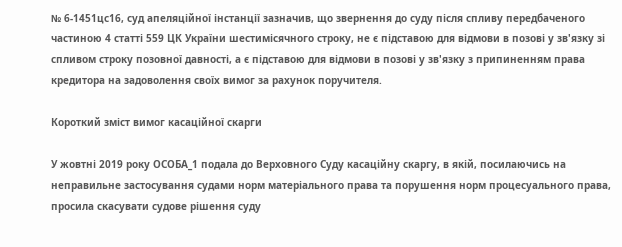№ 6-1451цс16, суд апеляційної інстанції зазначив, що звернення до суду після спливу передбаченого частиною 4 статті 559 ЦК України шестимісячного строку, не є підставою для відмови в позові у зв'язку зі спливом строку позовної давності, а є підставою для відмови в позові у зв'язку з припиненням права кредитора на задоволення своїх вимог за рахунок поручителя.

Короткий зміст вимог касаційної скарги

У жовтні 2019 року ОСОБА_1 подала до Верховного Суду касаційну скаргу, в якій, посилаючись на неправильне застосування судами норм матеріального права та порушення норм процесуального права, просила скасувати судове рішення суду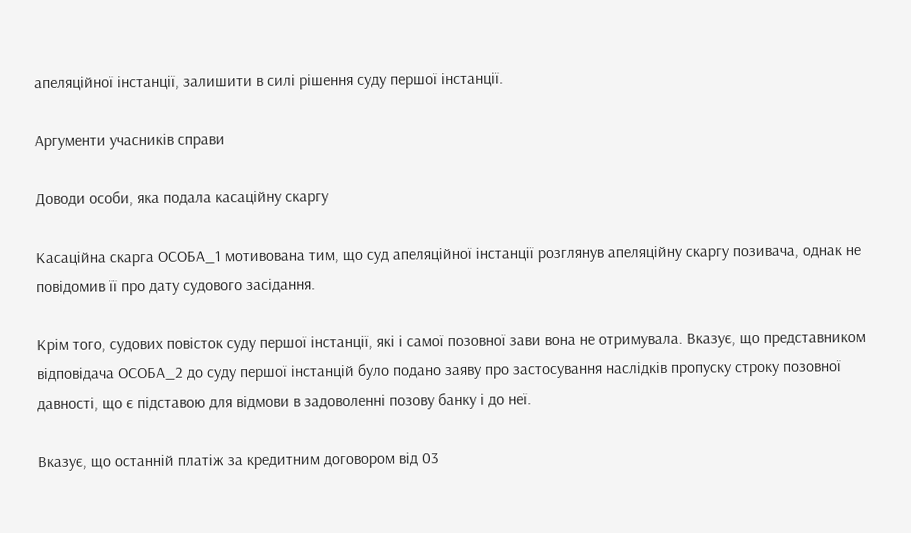апеляційної інстанції, залишити в силі рішення суду першої інстанції.

Аргументи учасників справи

Доводи особи, яка подала касаційну скаргу

Касаційна скарга ОСОБА_1 мотивована тим, що суд апеляційної інстанції розглянув апеляційну скаргу позивача, однак не повідомив її про дату судового засідання.

Крім того, судових повісток суду першої інстанції, які і самої позовної зави вона не отримувала. Вказує, що представником відповідача ОСОБА_2 до суду першої інстанцій було подано заяву про застосування наслідків пропуску строку позовної давності, що є підставою для відмови в задоволенні позову банку і до неї.

Вказує, що останній платіж за кредитним договором від 03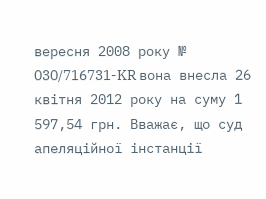вересня 2008 року № 030/716731-KR вона внесла 26 квітня 2012 року на суму 1 597,54 грн. Вважає, що суд апеляційної інстанції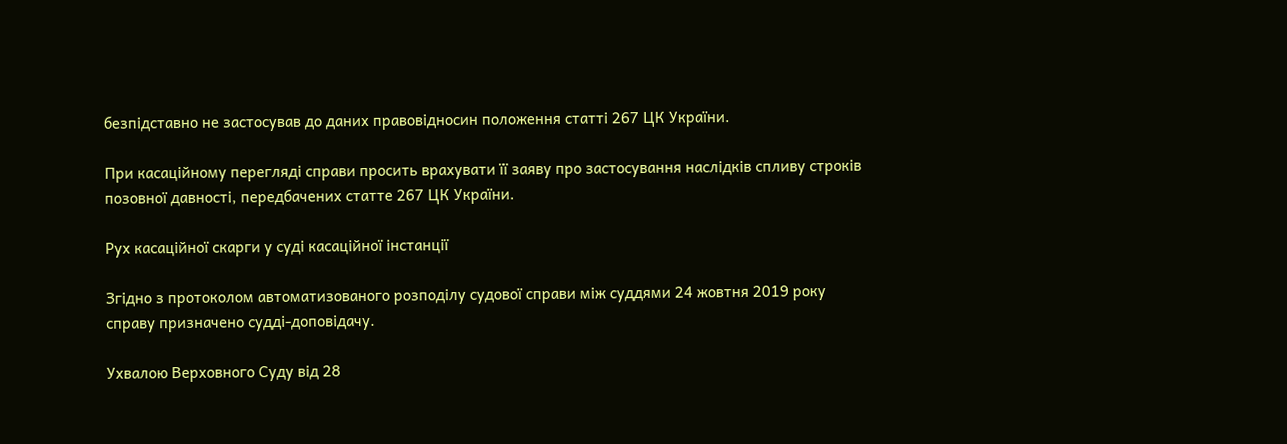безпідставно не застосував до даних правовідносин положення статті 267 ЦК України.

При касаційному перегляді справи просить врахувати її заяву про застосування наслідків спливу строків позовної давності, передбачених статте 267 ЦК України.

Рух касаційної скарги у суді касаційної інстанції

Згідно з протоколом автоматизованого розподілу судової справи між суддями 24 жовтня 2019 року справу призначено судді-доповідачу.

Ухвалою Верховного Суду від 28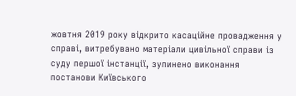жовтня 2019 року відкрито касаційне провадження у справі, витребувано матеріали цивільної справи із суду першої інстанції, зупинено виконання постанови Київського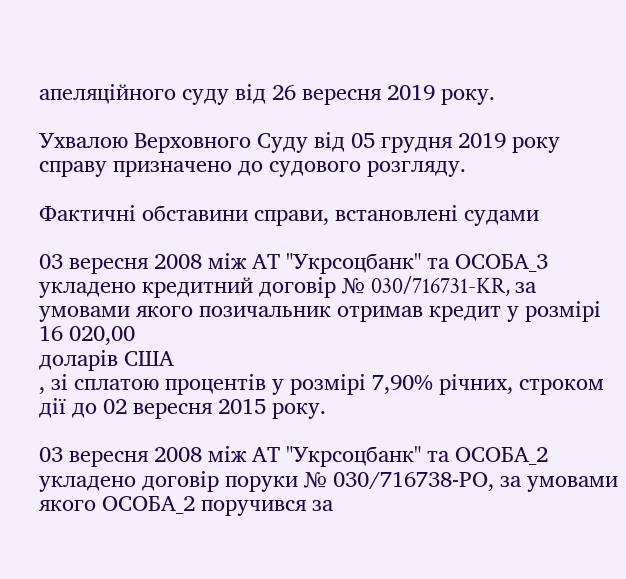апеляційного суду від 26 вересня 2019 року.

Ухвалою Верховного Суду від 05 грудня 2019 року справу призначено до судового розгляду.

Фактичні обставини справи, встановлені судами

03 вересня 2008 між АТ "Укрсоцбанк" та ОСОБА_3 укладено кредитний договір № 030/716731-KR, за умовами якого позичальник отримав кредит у розмірі 16 020,00
доларів США
, зі сплатою процентів у розмірі 7,90% річних, строком дії до 02 вересня 2015 року.

03 вересня 2008 між АТ "Укрсоцбанк" та ОСОБА_2 укладено договір поруки № 030/716738-РО, за умовами якого ОСОБА_2 поручився за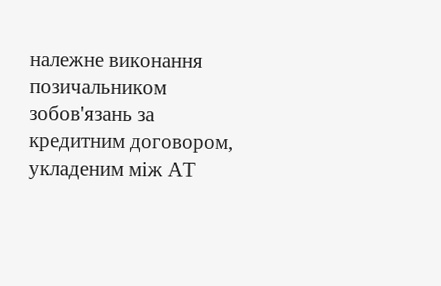належне виконання позичальником зобов'язань за кредитним договором, укладеним між АТ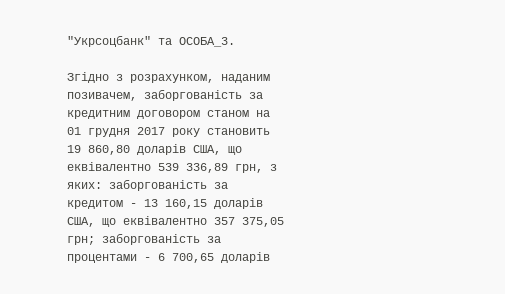"Укрсоцбанк" та ОСОБА_3.

Згідно з розрахунком, наданим позивачем, заборгованість за кредитним договором станом на 01 грудня 2017 року становить 19 860,80 доларів США, що еквівалентно 539 336,89 грн, з яких: заборгованість за кредитом - 13 160,15 доларів США, що еквівалентно 357 375,05 грн; заборгованість за процентами - 6 700,65 доларів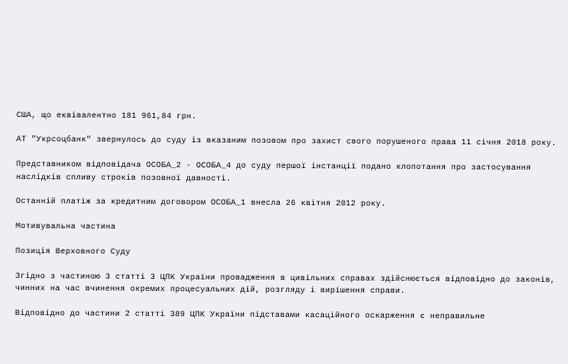США, що еквівалентно 181 961,84 грн.

АТ "Укрсоцбанк" звернулось до суду із вказаним позовом про захист свого порушеного права 11 січня 2018 року.

Представником відповідача ОСОБА_2 - ОСОБА_4 до суду першої інстанції подано клопотання про застосування наслідків спливу строків позовної давності.

Останній платіж за кредитним договором ОСОБА_1 внесла 26 квітня 2012 року.

Мотивувальна частина

Позиція Верховного Суду

Згідно з частиною 3 статті 3 ЦПК України провадження в цивільних справах здійснюється відповідно до законів, чинних на час вчинення окремих процесуальних дій, розгляду і вирішення справи.

Відповідно до частини 2 статті 389 ЦПК України підставами касаційного оскарження є неправильне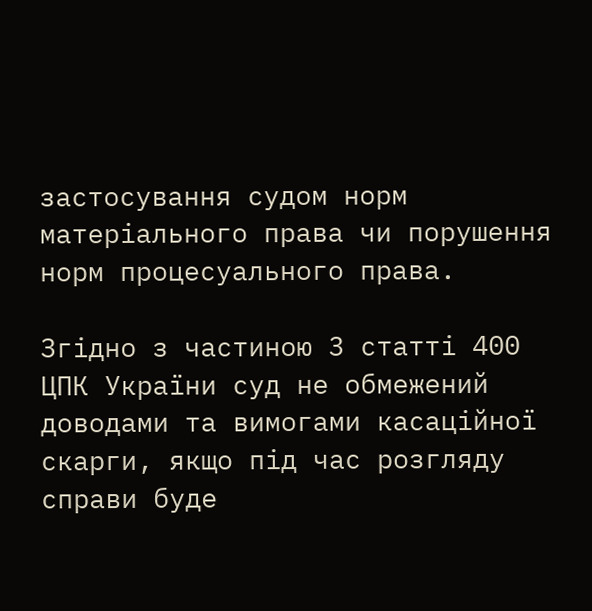застосування судом норм матеріального права чи порушення норм процесуального права.

Згідно з частиною 3 статті 400 ЦПК України суд не обмежений доводами та вимогами касаційної скарги, якщо під час розгляду справи буде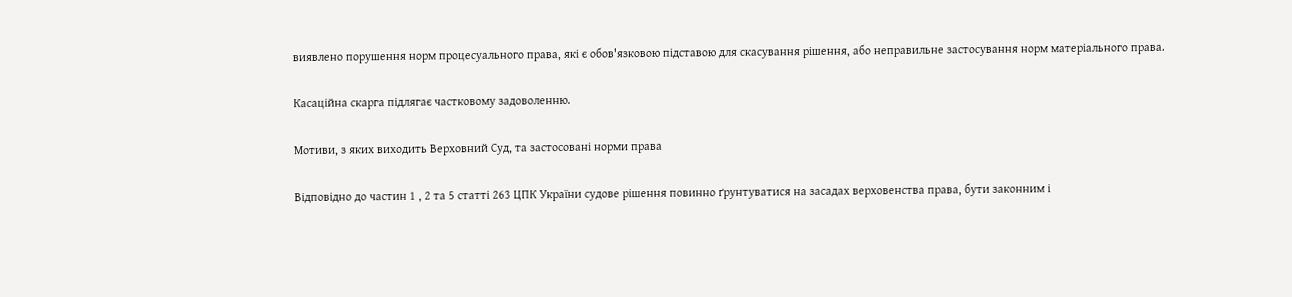виявлено порушення норм процесуального права, які є обов'язковою підставою для скасування рішення, або неправильне застосування норм матеріального права.

Касаційна скарга підлягає частковому задоволенню.

Мотиви, з яких виходить Верховний Суд, та застосовані норми права

Відповідно до частин 1 , 2 та 5 статті 263 ЦПК України судове рішення повинно ґрунтуватися на засадах верховенства права, бути законним і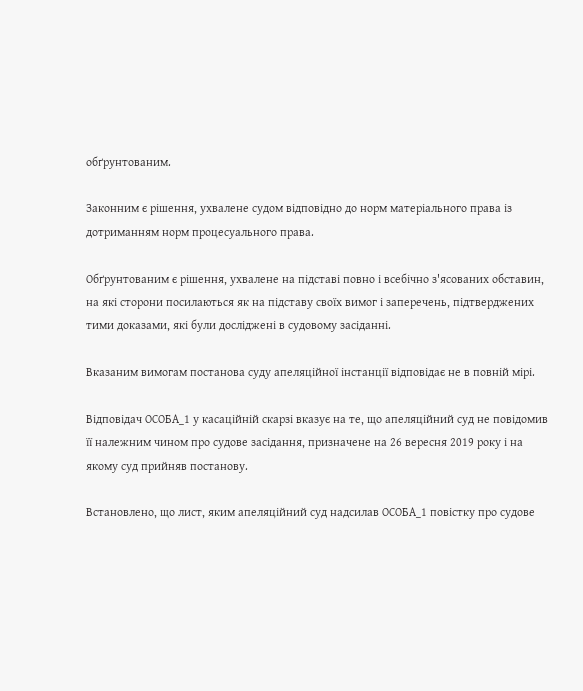обґрунтованим.

Законним є рішення, ухвалене судом відповідно до норм матеріального права із дотриманням норм процесуального права.

Обґрунтованим є рішення, ухвалене на підставі повно і всебічно з'ясованих обставин, на які сторони посилаються як на підставу своїх вимог і заперечень, підтверджених тими доказами, які були досліджені в судовому засіданні.

Вказаним вимогам постанова суду апеляційної інстанції відповідає не в повній мірі.

Відповідач ОСОБА_1 у касаційній скарзі вказує на те, що апеляційний суд не повідомив її належним чином про судове засідання, призначене на 26 вересня 2019 року і на якому суд прийняв постанову.

Встановлено, що лист, яким апеляційний суд надсилав ОСОБА_1 повістку про судове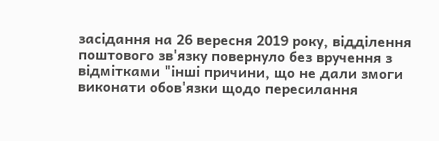засідання на 26 вересня 2019 року, відділення поштового зв'язку повернуло без вручення з відмітками "інші причини, що не дали змоги виконати обов'язки щодо пересилання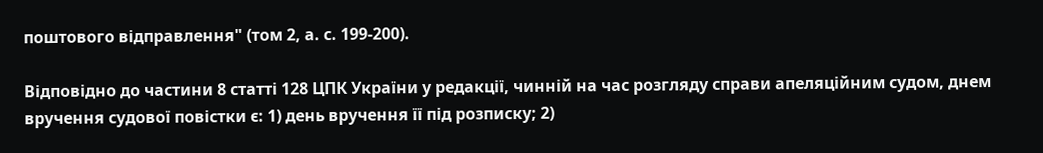поштового відправлення" (том 2, а. с. 199-200).

Відповідно до частини 8 статті 128 ЦПК України у редакції, чинній на час розгляду справи апеляційним судом, днем вручення судової повістки є: 1) день вручення її під розписку; 2)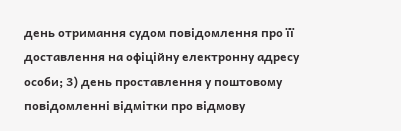день отримання судом повідомлення про її доставлення на офіційну електронну адресу особи; 3) день проставлення у поштовому повідомленні відмітки про відмову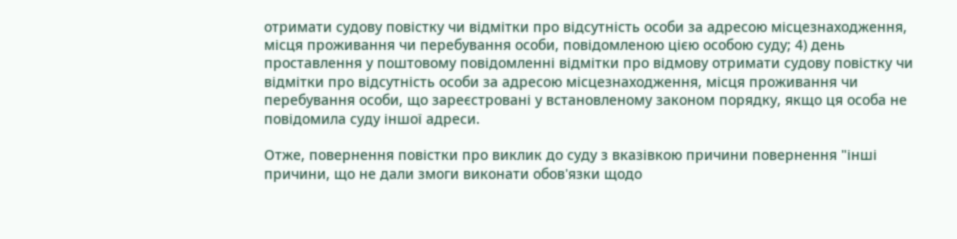отримати судову повістку чи відмітки про відсутність особи за адресою місцезнаходження, місця проживання чи перебування особи, повідомленою цією особою суду; 4) день проставлення у поштовому повідомленні відмітки про відмову отримати судову повістку чи відмітки про відсутність особи за адресою місцезнаходження, місця проживання чи перебування особи, що зареєстровані у встановленому законом порядку, якщо ця особа не повідомила суду іншої адреси.

Отже, повернення повістки про виклик до суду з вказівкою причини повернення "інші причини, що не дали змоги виконати обов'язки щодо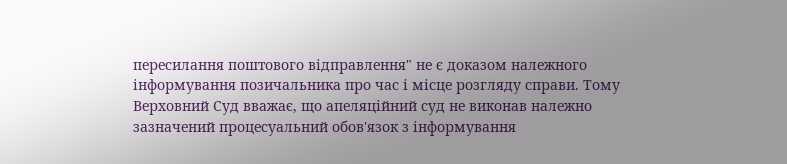пересилання поштового відправлення" не є доказом належного інформування позичальника про час і місце розгляду справи. Тому Верховний Суд вважає, що апеляційний суд не виконав належно зазначений процесуальний обов'язок з інформування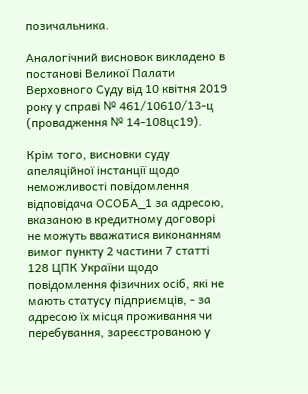позичальника.

Аналогічний висновок викладено в постанові Великої Палати Верховного Суду від 10 квітня 2019 року у справі № 461/10610/13-ц (провадження № 14-108цс19).

Крім того, висновки суду апеляційної інстанції щодо неможливості повідомлення відповідача ОСОБА_1 за адресою, вказаною в кредитному договорі не можуть вважатися виконанням вимог пункту 2 частини 7 статті 128 ЦПК України щодо повідомлення фізичних осіб, які не мають статусу підприємців, - за адресою їх місця проживання чи перебування, зареєстрованою у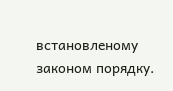встановленому законом порядку.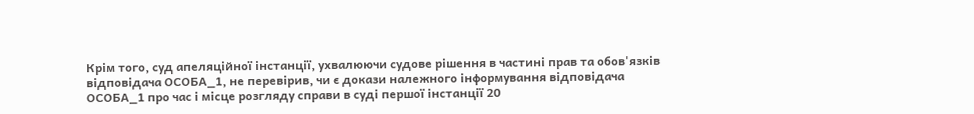Крім того, суд апеляційної інстанції, ухвалюючи судове рішення в частині прав та обов'язків відповідача ОСОБА_1, не перевірив, чи є докази належного інформування відповідача ОСОБА_1 про час і місце розгляду справи в суді першої інстанції 20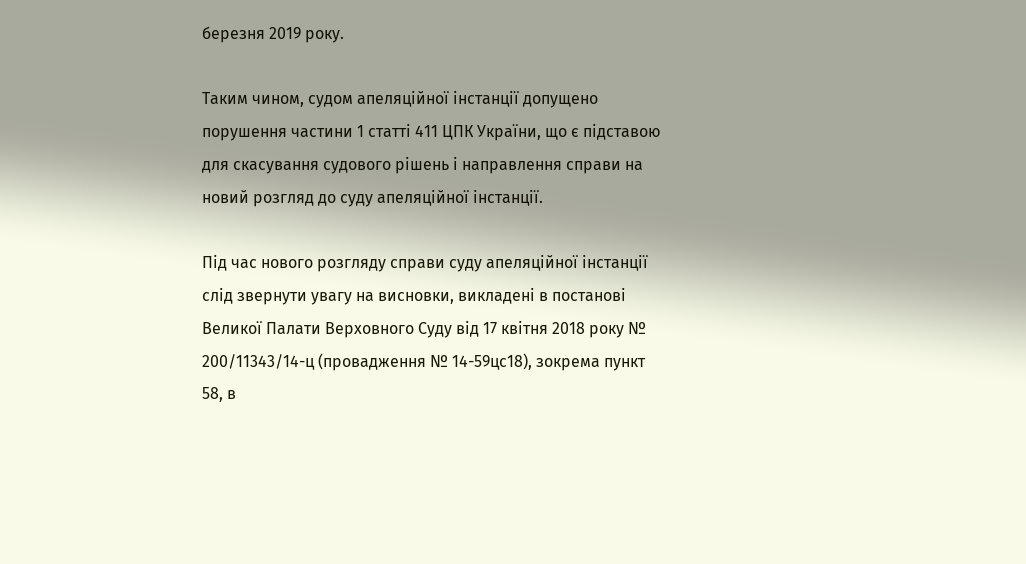березня 2019 року.

Таким чином, судом апеляційної інстанції допущено порушення частини 1 статті 411 ЦПК України, що є підставою для скасування судового рішень і направлення справи на новий розгляд до суду апеляційної інстанції.

Під час нового розгляду справи суду апеляційної інстанції слід звернути увагу на висновки, викладені в постанові Великої Палати Верховного Суду від 17 квітня 2018 року № 200/11343/14-ц (провадження № 14-59цс18), зокрема пункт 58, в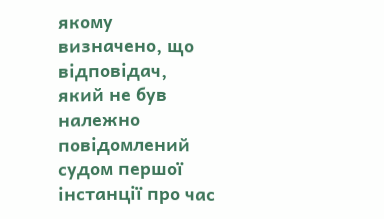якому визначено, що відповідач, який не був належно повідомлений судом першої інстанції про час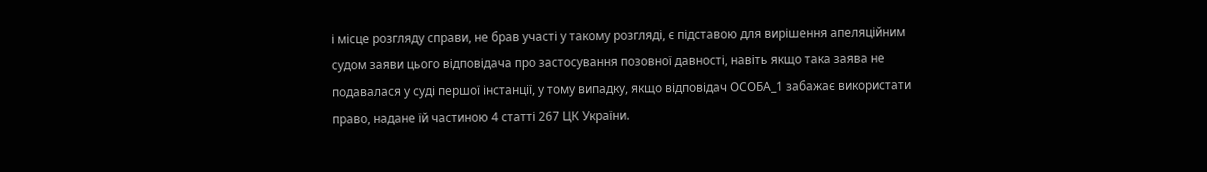і місце розгляду справи, не брав участі у такому розгляді, є підставою для вирішення апеляційним судом заяви цього відповідача про застосування позовної давності, навіть якщо така заява не подавалася у суді першої інстанції, у тому випадку, якщо відповідач ОСОБА_1 забажає використати право, надане їй частиною 4 статті 267 ЦК України.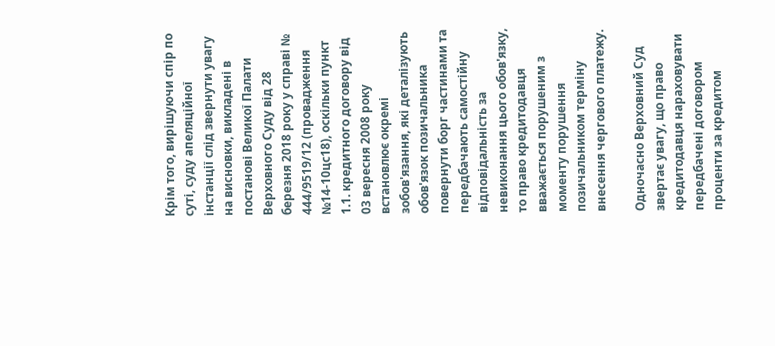Крім того, вирішуючи спір по суті, суду апеляційної інстанції слід звернути увагу на висновки, викладені в постанові Великої Палати Верховного Суду від 28 березня 2018 року у справі № 444/9519/12 (провадження №14-10цс18), оскільки пункт 1.1. кредитного договору від 03 вересня 2008 року встановлює окремі зобов'язання, які деталізують обов'язок позичальника повернути борг частинами та передбачають самостійну відповідальність за невиконання цього обов'язку, то право кредитодавця вважається порушеним з моменту порушення позичальником терміну внесення чергового платежу.

Одночасно Верховний Суд звертає увагу, що право кредитодавця нараховувати передбачені договором проценти за кредитом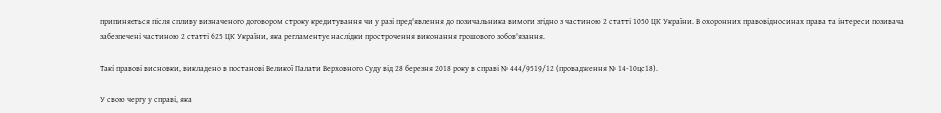припиняється після спливу визначеного договором строку кредитування чи у разі пред'явлення до позичальника вимоги згідно з частиною 2 статті 1050 ЦК України. В охоронних правовідносинах права та інтереси позивача забезпечені частиною 2 статті 625 ЦК України, яка регламентує наслідки прострочення виконання грошового зобов'язання.

Такі правові висновки, викладено в постанові Великої Палати Верховного Суду від 28 березня 2018 року в справі № 444/9519/12 (провадження № 14-10цс18).

У свою чергу у справі, яка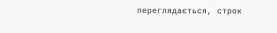переглядається, строк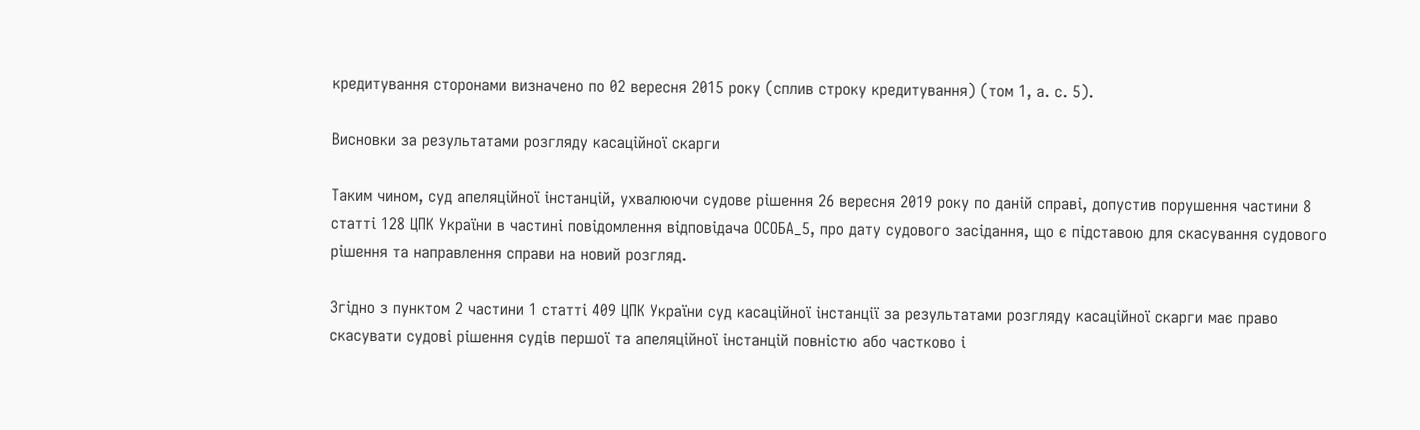кредитування сторонами визначено по 02 вересня 2015 року (сплив строку кредитування) (том 1, а. с. 5).

Висновки за результатами розгляду касаційної скарги

Таким чином, суд апеляційної інстанцій, ухвалюючи судове рішення 26 вересня 2019 року по даній справі, допустив порушення частини 8 статті 128 ЦПК України в частині повідомлення відповідача ОСОБА_5, про дату судового засідання, що є підставою для скасування судового рішення та направлення справи на новий розгляд.

Згідно з пунктом 2 частини 1 статті 409 ЦПК України суд касаційної інстанції за результатами розгляду касаційної скарги має право скасувати судові рішення судів першої та апеляційної інстанцій повністю або частково і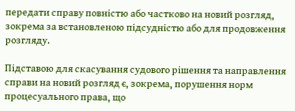передати справу повністю або частково на новий розгляд, зокрема за встановленою підсудністю або для продовження розгляду.

Підставою для скасування судового рішення та направлення справи на новий розгляд є, зокрема, порушення норм процесуального права, що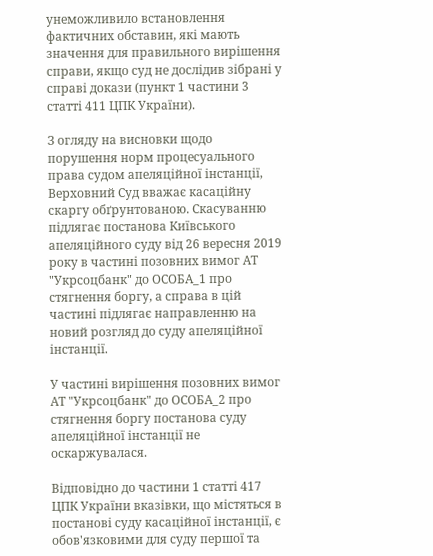унеможливило встановлення фактичних обставин, які мають значення для правильного вирішення справи, якщо суд не дослідив зібрані у справі докази (пункт 1 частини 3 статті 411 ЦПК України).

З огляду на висновки щодо порушення норм процесуального права судом апеляційної інстанції, Верховний Суд вважає касаційну скаргу обґрунтованою. Скасуванню підлягає постанова Київського апеляційного суду від 26 вересня 2019 року в частині позовних вимог АТ "Укрсоцбанк" до ОСОБА_1 про стягнення боргу, а справа в цій частині підлягає направленню на новий розгляд до суду апеляційної інстанції.

У частині вирішення позовних вимог АТ "Укрсоцбанк" до ОСОБА_2 про стягнення боргу постанова суду апеляційної інстанції не оскаржувалася.

Відповідно до частини 1 статті 417 ЦПК України вказівки, що містяться в постанові суду касаційної інстанції, є обов'язковими для суду першої та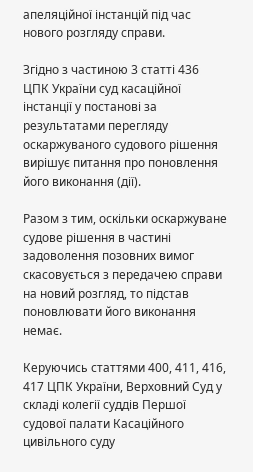апеляційної інстанцій під час нового розгляду справи.

Згідно з частиною 3 статті 436 ЦПК України суд касаційної інстанції у постанові за результатами перегляду оскаржуваного судового рішення вирішує питання про поновлення його виконання (дії).

Разом з тим, оскільки оскаржуване судове рішення в частині задоволення позовних вимог скасовується з передачею справи на новий розгляд, то підстав поновлювати його виконання немає.

Керуючись статтями 400, 411, 416, 417 ЦПК України, Верховний Суд у складі колегії суддів Першої судової палати Касаційного цивільного суду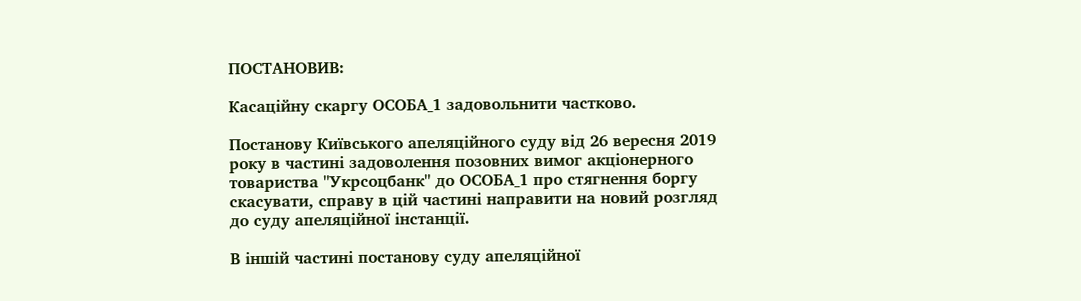ПОСТАНОВИВ:

Касаційну скаргу ОСОБА_1 задовольнити частково.

Постанову Київського апеляційного суду від 26 вересня 2019 року в частині задоволення позовних вимог акціонерного товариства "Укрсоцбанк" до ОСОБА_1 про стягнення боргу скасувати, справу в цій частині направити на новий розгляд до суду апеляційної інстанції.

В іншій частині постанову суду апеляційної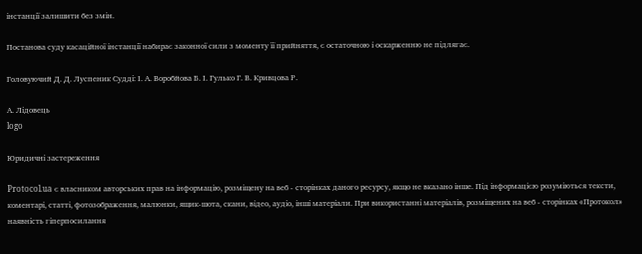інстанції залишити без змін.

Постанова суду касаційної інстанції набирає законної сили з моменту її прийняття, є остаточною і оскарженню не підлягає.

Головуючий Д. Д. Луспеник Судді: І. А. Воробйова Б. І. Гулько Г. В. Кривцова Р.

А. Лідовець
logo

Юридичні застереження

Protocol.ua є власником авторських прав на інформацію, розміщену на веб - сторінках даного ресурсу, якщо не вказано інше. Під інформацією розуміються тексти, коментарі, статті, фотозображення, малюнки, ящик-шота, скани, відео, аудіо, інші матеріали. При використанні матеріалів, розміщених на веб - сторінках «Протокол» наявність гіперпосилання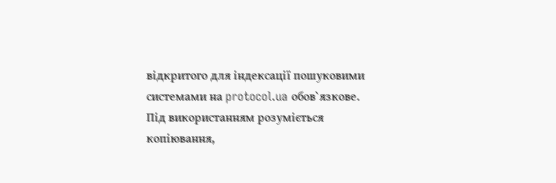відкритого для індексації пошуковими системами на protocol.ua обов`язкове. Під використанням розуміється копіювання,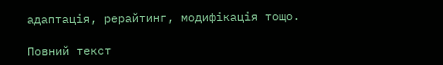адаптація, рерайтинг, модифікація тощо.

Повний текст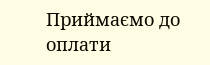Приймаємо до оплати